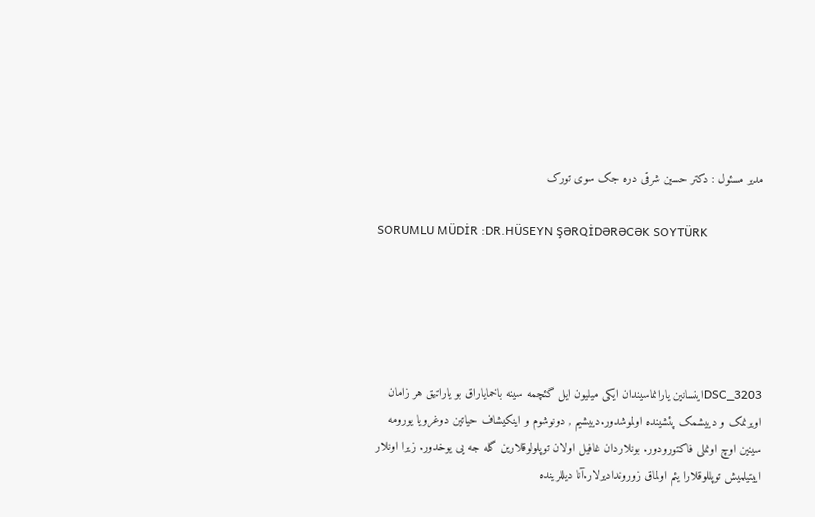مدیر مسئول : دکتر حسین شرقی دره جک سوی تورک

SORUMLU MÜDİR :DR.HÜSEYN ŞƏRQİDƏRƏCƏK SOYTÜRK





DSC_3203اینسانین یارانماسیندان ایکی میلیون ایل گئچمه سینه باخمایاراق بو یاراتیق هر زامان اویرنمک و دییشمک پئشینده اولموشدور.دییشیم , دونوشوم و اینکیشاف حیاتین دوغرویا یورومه سینین اوچ اونملی فاکتورودور. بونلاردان غافیل اولان توپلولوقلارین گله جه یی یوخدور. زیرا اونلار اییتیلمیش توپللوقلارا یئم اولماق زوروندادیرلار.آنا دیللرینده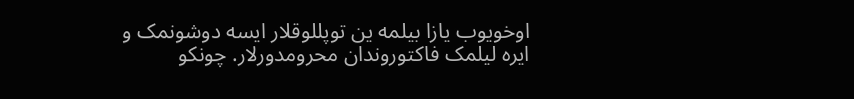اوخویوب یازا بیلمه ین توپللوقلار ایسه دوشونمک و ایره لیلمک فاکتوروندان محرومدورلار. چونکو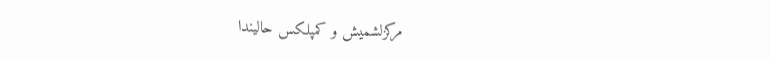مرکزلشمیش و کمپلکس حالیندا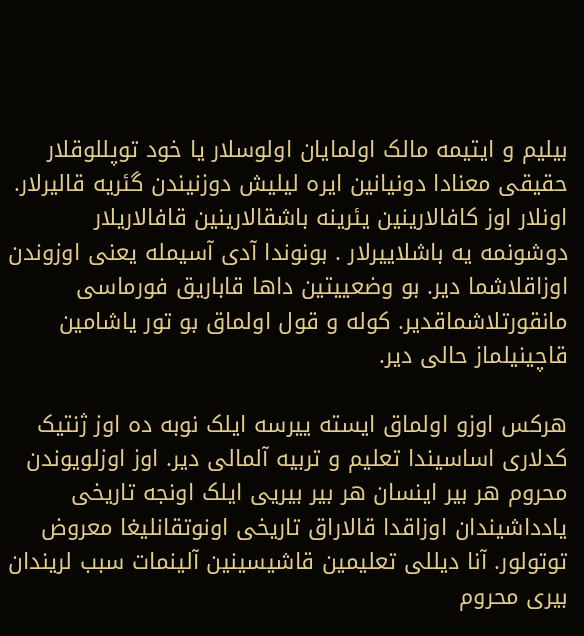بیلیم و ایتیمه مالک اولمایان اولوسلار یا خود توپللوقلار حقیقی معنادا دونیانین ایره لیلیش دوزنیندن گئریه قالیرلار. اونلار اوز کافالارینین یئرینه باشقالارینین قافالاریلار دوشونمه یه باشلاییرلار . بونوندا آدی آسیمله یعنی اوزوندن اوزاقلاشما دیر. بو وضعییتین داها قاباریق فورماسی مانقورتلاشماقدیر. کوله و قول اولماق بو تور یاشامین قاچینیلماز حالی دیر.

هرکس اوزو اولماق ایسته ییرسه ایلک نوبه ده اوز ژنتیک کدلاری اساسیندا تعلیم و تربیه آلمالی دیر. اوز اوزلویوندن محروم هر بیر اینسان هر بیر بیریی ایلک اونجه تاریخی یادداشیندان اوزاقدا قالاراق تاریخی اونوتقانلیغا معروض توتولور. آنا دیللی تعلیمین قاشیسینین آلینمات سبب لریندان بیری محروم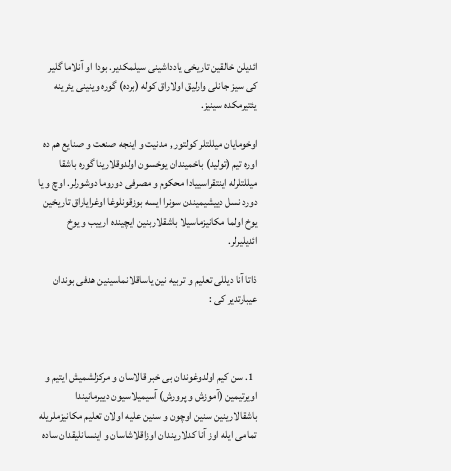ائدیلن خالقین تاریخی یادداشینی سیلمکدیر. بودا او آنلاما گلیر کی سیز جانلی وارلیق اولاراق کوله (برده) گوره وینینی یئرینه یئتیرمکده سینیز.

اوخومایان میللتلر کولتور , مدنیت و اینجه صنعت و صنایع هم ده اوره تیم (تولید) باخمیندان یوخسون اولدوقلارینا گوره باشقا میللتلرله اینتقراسییادا محکوم و مصرفی دوروما دوشورلر. اوچ و یا دورد نسل دییشیمیندن سونرا ایسه بوزقونلوغا اوغرایاراق تاریخین یوخ اولما مکانیزماسیلا باشقلاربنین ایچینده ارییب و یوخ ائدیلیرلر.

ذاتا آنا دیللی تعلیم و تربیه نین یاساقلانماسینین هدفی بوندان عیبارتدیر کی :



  1. سن کیم اولدوغوندان بی خبر قالاسان و مرکزلشمیش ایتیم و اویرتیمین (آموزش و پرورش) آسیمیلاسیون دییرمانیندا باشقالارینین سنین اوچون و سنین علیه اولان تعلیم مکانیزملریله تمامی ایله اوز آنا کدلاریندان اوزاقلاشاسان و اینسانلیقدان ساده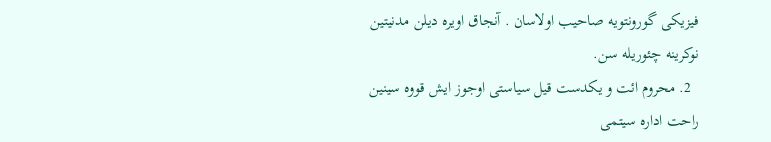فیزیکی گورونتویه صاحیب اولاسان . آنجاق اویره دیلن مدنیتین نوکرینه چئوریله سن.
  2. محروم ائت و یکدست قیل سیاستی اوجوز ایش قووه سینین راحت اداره سیتمی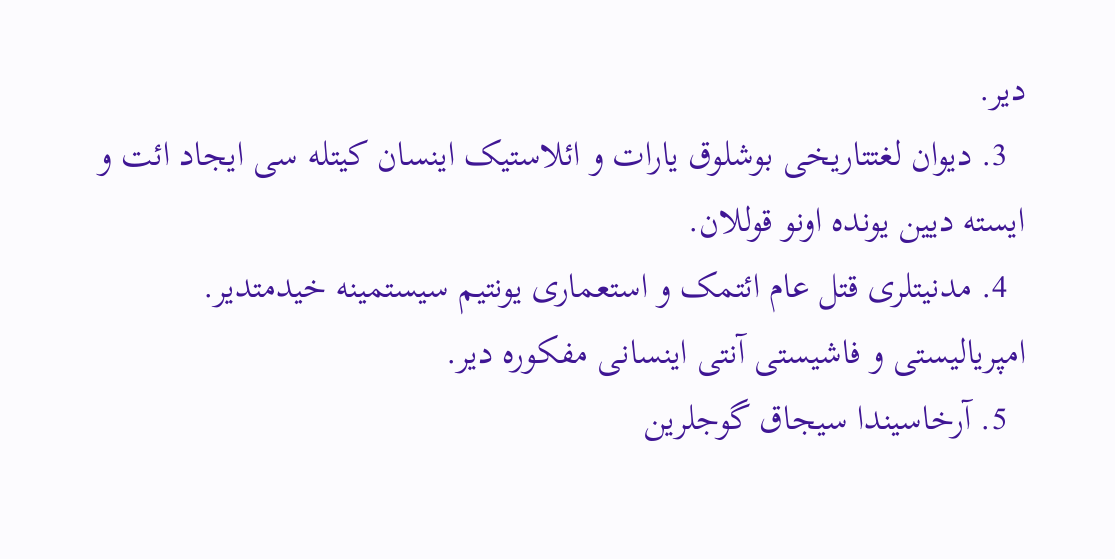دیر.
  3. دیوان لغتتاریخی بوشلوق یارات و ائلاستیک اینسان کیتله سی ایجاد ائت و ایسته دیین یونده اونو قوللان.
  4. مدنیتلری قتل عام ائتمک و استعماری یونتیم سیستمینه خیدمتدیر. امپریالیستی و فاشیستی آنتی اینسانی مفکوره دیر.
  5. آرخاسیندا سیجاق گوجلرین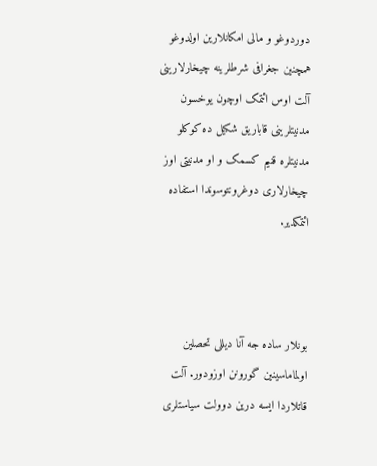دوردوغو و مالی امکانلارین اولدوغو همچنین جغرافی شرطلرینه چیخارلارینی آلت اوس ائتمک اوچون یوخسون مدنیتلرینی قاباریق شکیل ده کوکلو مدنیتلره قنیم کسمک و او مدنیتی اوز چیخارلاری دوغرونتوسوندا استفاده ائتمکدیر.



بونلار ساده جه آنا دیللی تحصلین اولماماسینین گورونن اوزودور. آلت قاتلاردا ایسه درین دوولت سیاستلری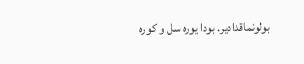بولونماقدادیر. بودا یوره سل و کوره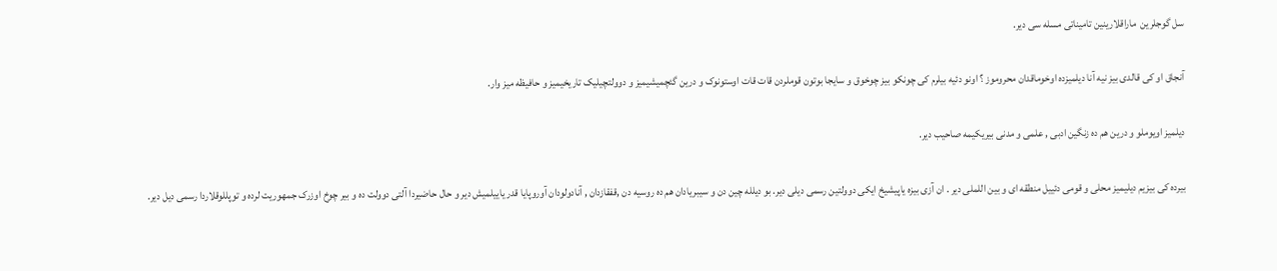سل گوجلرین  ماراقلارینین تامیناتی مسله سی دیر.

آنجاق او کی قالدی بیز نیه آنا دیلمیزده اوخوماقدان محروموز ؟ اونو دئیه بیلرم کی چونکو بیز چوخوق و سایجا بوتون قوملردن قات قات اوستونوک و درین گئچمیشیمیز و دوولتچیلیک تاریخیمیز و حافیظه میز وار.

دیلمیز اویوملو و درین هم ده زنگین ادبی , علمی و مدنی بیریکیمه صاحیب دیر.

بیرده کی بیزیم دیلیمیز محلی و قومی دئییل منطقه ای و بین اللملی دیر . ان آزی بیزه یاپیشیخ ایکی دوولتین رسمی دیلی دیر. بو دیلله چین دن و سیبریادان هم ده روسیه دن ,قفقازدان , آنادولودان آوروپایا قدر یاییلمیش دیر و حال حاضیردا آلتی دوولت ده و بیر چوخ اوزرک جمهوریت لرده و توپللوقلاردا رسمی دیل دیر.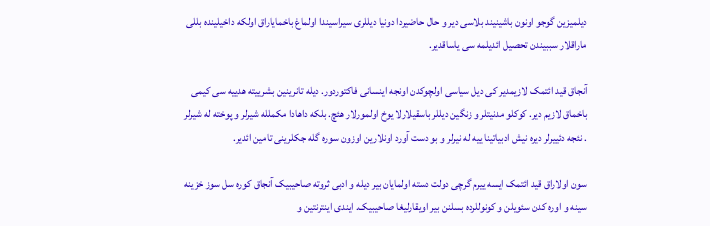دیلمیزین گوجو اونون باشینیند بلاسی دیر و حال حاضیردا دونیا دیللری سیراسیندا اولماغ باخمایاراق اولکه داخیلینده بللی ماراقلار سببیندن تحصیل ائدیلمه سی یاساقدیر.

آنجاق قید ائتمک لازیمدیر کی دیل سیاسی اولچوکدن اونجه اینسانی فاکتوردور. دیله تانرینین بشرییته هدییه سی کیمی باخماق لازیم دیر. کوکلو مدنیتلر و زنگین دیللر باسقیلارلا یوخ اولمورلار هئچ. بلکه داهادا مکملله شیرلر و پوخته له شیرلر . نئجه دئییرلر دیره نیش ادبیاتینا ییه له نیرلر و بو دست آورد اونلارین اوزون سوره گله جکلرینی تامین ائدیر.

سون اولاراق قید ائتمک ایسه ییرم گرچی دولت دسته اولمایان بیر دیله و ادبی ثروته صاحیبیک آنجاق کوره سل سوز خزینه سینه و اوره کدن سئویلن و کونوللرده بسلنن بیر اویقارلیغا صاحیبیک. ایندی اینترنتین و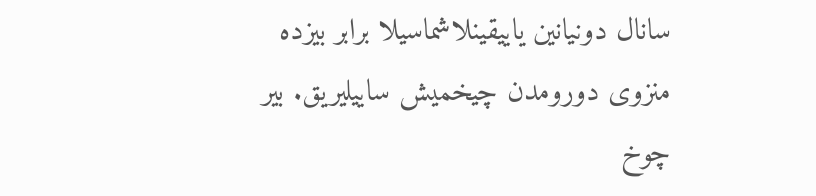سانال دونیانین یاییقینلاشماسیلا برابر بیزده منزوی دورومدن چیخمیش ساییلیریق. بیر چوخ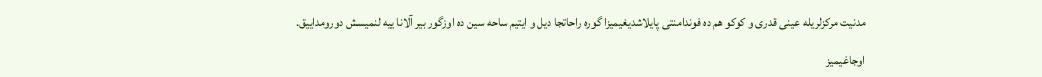مدنیت مرکزلریله عینی قدری و کوکو هم ده فوندامنتی پایلاشدیغیمیزا گوره راحاتجا دیل و ایتیم ساحه سین ده اوزگور بیر آلانا ییه لنمیسش دورومداییق.

اوجاغیمیز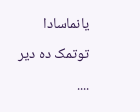یانماسادا توتمک ده دیر ....